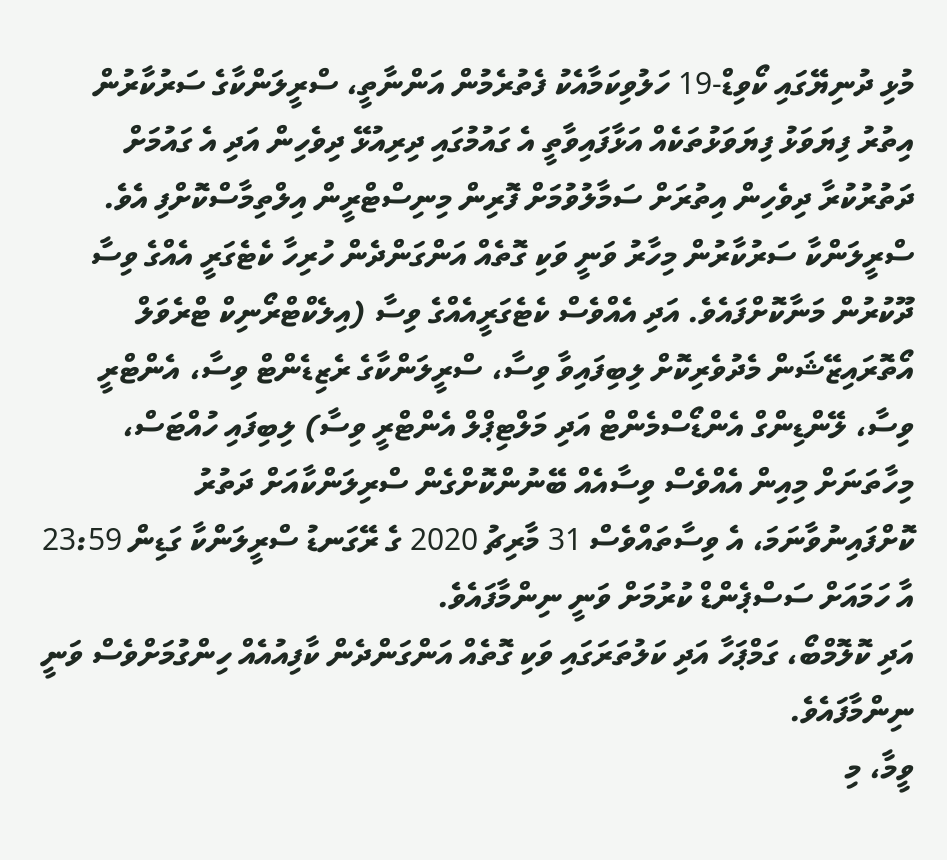މުޅި ދުނިޔޭގައި ކޯވިޑް-19 ހަލުވިކަމާއެކު ފެތުރެމުން އަންނާތީ، ސްރީލަންކާގެ ސަރުކާރުން އިތުރު ފިޔަވަޅު ފިޔަވަޅުތަކެއް އަޅާފައިވާތީ އެ ގައުމުގައި ދިރިއުޅޭ ދިވެހިން އަދި އެ ގައުމަށް ދަތުރުކުރާ ދިވެހިން އިތުރަށް ސަމާލުވުމަށް ފޮރިން މިނިސްޓްރީން އިލްތިމާސްކޮށްފި އެވެ.
ސްރީލަންކާ ސަރުކާރުން މިހާރު ވަނީ ވަކި ގޮތެއް އަންގަންދެން ހުރިހާ ކެޓެގަރީ އެއްގެ ވިސާ ދޫކުރުން މަނާކޮށްފައެވެ. އަދި އެއްވެސް ކެޓެގަރީއެއްގެ ވިސާ (އިލެކްޓްރޯނިކް ޓްރެވަލް އޯތޮރައިޒޭޝަން މެދުވެރިކޮށް ލިބިފައިވާ ވިސާ، ސްރީލަންކާގެ ރެޒިޑެންޓް ވިސާ، އެންޓްރީ ވިސާ، ލޭންޑިންގް އެންޑޯސްމެންޓް އަދި މަލްޓިޕްލް އެންޓްރީ ވިސާ) ލިބިފައި ހުއްޓަސް، މިހާތަނަށް މިއިން އެއްވެސް ވިސާއެއް ބޭނުންކޮށްގެން ސްރިލަންކާއަށް ދަތުރު ކޮށްފައިނުވާނަމަ، އެ ވިސާތައްވެސް 31 މާރިޗު 2020 ގެ ރޭގަނޑު ސްރީލަންކާ ގަޑިން 23:59 އާ ހަމައަށް ސަސްޕެންޑް ކުރުމަށް ވަނީ ނިންމާފައެވެ.
އަދި ކޮލޮމްބޯ، ގަމްޕަހާ އަދި ކަލުތަރަގައި ވަކި ގޮތެއް އަންގަންދެން ކާފިއުއެއް ހިންގުމަށްވެސް ވަނީ ނިންމާފައެވެ.
ވީމާ، މި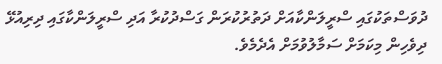ދުވަސްތަކުގައި ސްރީލަންކާއަށް ދަތުރުކުރަން ގަސްދުކުރާ އަދި ސްރީލަންކާގައި ދިރިއުޅޭ ދިވެހިން މިކަމަށް ސަމާލުވުމަށް އެދެމެވެ.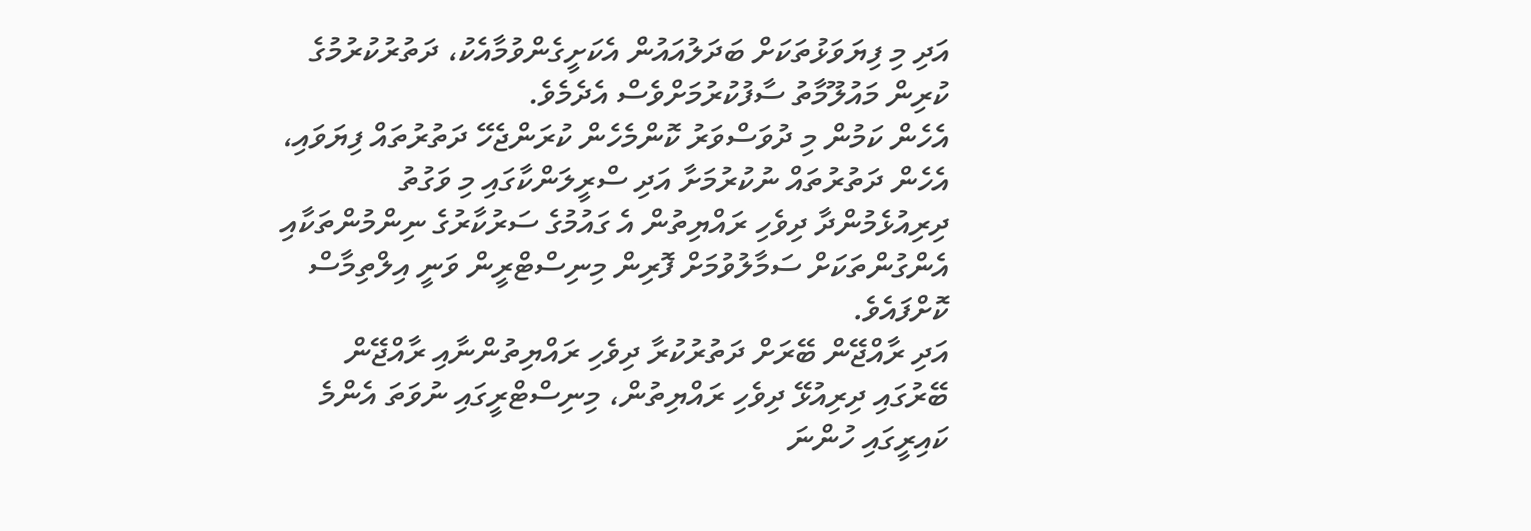އަދި މި ފިޔަވަޅުތަކަށް ބަދަލުއައުން އެކަށީގެންވުމާއެކު، ދަތުރުކުރުމުގެ ކުރިން މައުލޫމާތު ސާފުކުރުމަށްވެސް އެދެމެވެ.
އެހެން ކަމުން މި ދުވަސްވަރު ކޮންމެހެން ކުރަންޖެހޭ ދަތުރުތައް ފިޔަވައި، އެހެން ދަތުރުތައް ނުކުރުމަށާ އަދި ސްރީލަންކާގައި މި ވަގުތު ދިރިއުޅެމުންދާ ދިވެހި ރައްޔިތުން އެ ގައުމުގެ ސަރުކާރުގެ ނިންމުންތަކާއި އެންގުންތަކަށް ސަމާލުވުމަށް ފޮރިން މިނިސްޓްރީން ވަނީ އިލްތިމާސް ކޮށްފައެވެ.
އަދި ރާއްޖޭން ބޭރަށް ދަތުރުކުރާ ދިވެހި ރައްޔިތުންނާއި ރާއްޖޭން ބޭރުގައި ދިރިއުޅޭ ދިވެހި ރައްޔިތުން، މިނިސްޓްރީގައި ނުވަތަ އެންމެ ކައިރީގައި ހުންނަ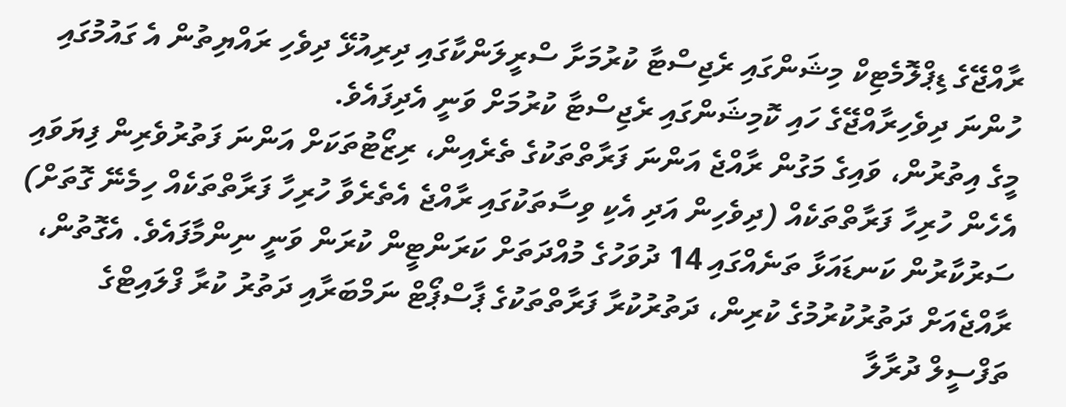ރާއްޖޭގެ ޑިޕްލޮމެޓިކް މިޝަންގައި ރެޖިސްޓާ ކުރުމަށާ ސްރީލަންކާގައި ދިރިއުޅޭ ދިވެހި ރައްޔިތުން އެ ގައުމުގައި ހުންނަ ދިވެހިރާއްޖޭގެ ހައި ކޮމިޝަންގައި ރެޖިސްޓާ ކުރުމަށް ވަނީ އެދިފައެވެ.
މީގެ އިތުރުން، ވައިގެ މަގުން ރާއްޖެ އަންނަ ފަރާތްތަކުގެ ތެރެއިން، ރިޒޯޓުތަކަށް އަންނަ ފަތުރުވެރިން ފިޔަވައި އެހެން ހުރިހާ ފަރާތްތަކެއް (ދިވެހިން އަދި އެކި ވިސާތަކުގައި ރާއްޖެ އެތެރެވާ ހުރިހާ ފަރާތްތަކެއް ހިމެނޭ ގޮތަށް) ސަރުކާރުން ކަނޑައަޅާ ތަނެއްގައި 14 ދުވަހުގެ މުއްދަތަށް ކަރަންޓީން ކުރަން ވަނީ ނިންމާފައެވެ. އެގޮތުން، ރާއްޖެއަށް ދަތުރުކުރުމުގެ ކުރިން، ދަތުރުކުރާ ފަރާތްތަކުގެ ޕާސްޕޯޓް ނަމްބަރާއި ދަތުރު ކުރާ ފްލައިޓްގެ ތަފްސީލް ދުރާލާ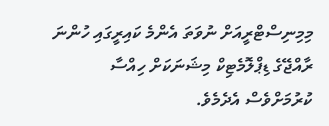މިމިނިސްޓްރީއަށް ނުވަތަ އެންމެ ކައިރީގައި ހުންނަ ރާއްޖޭގެ ޑިޕްލޮމެޓިކް މިޝަނަކަށް ހިއްސާ ކުރުމަށްވެސް އެދެމެވެ.